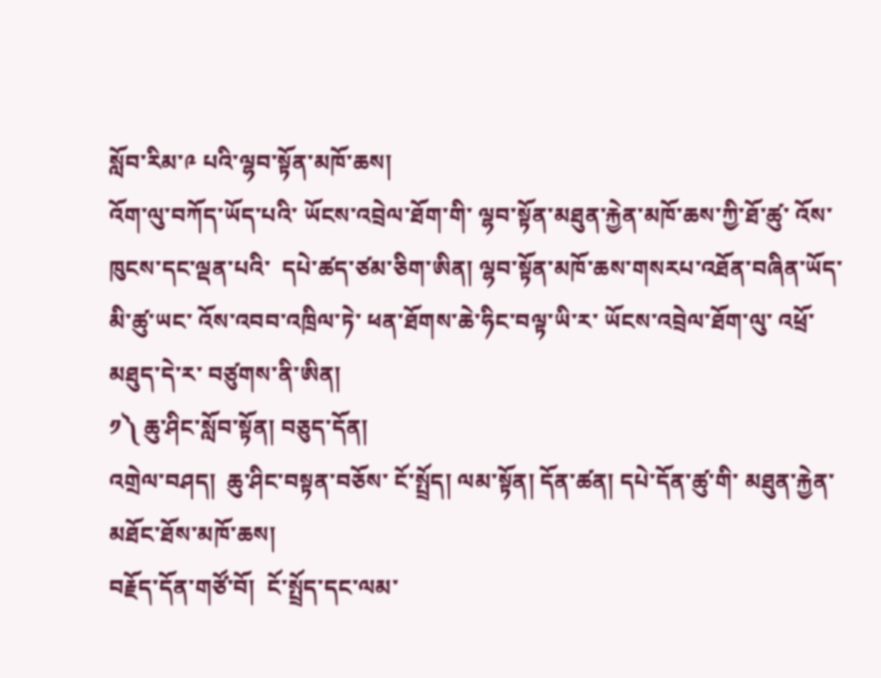སློབ་རིམ་༩ པའི་ལྷབ་སྟོན་མཁོ་ཆས།
འོག་ལུ་བཀོད་ཡོད་པའི་ ཡོངས་འབྲེལ་ཐོག་གི་ ལྷབ་སྟོན་མཐུན་རྐྱེན་མཁོ་ཆས་ཀྱི་ཐོ་ཚུ་ འོས་ཁུངས་དང་ལྡན་པའི་  དཔེ་ཚད་ཙམ་ཅིག་ཨིན། ལྷབ་སྟོན་མཁོ་ཆས་གསརཔ་འཐོན་བཞིན་ཡོད་མི་ཚུ་ཡང་ འོས་འབབ་འཁྲིལ་ཏེ་ ཕན་ཐོགས་ཆེ་ཧིང་བལྟ་ཡི་ར་ ཡོངས་འབྲེལ་ཐོག་ལུ་ འཕྲོ་མཐུད་དེ་ར་ བཙུགས་ནི་ཨིན།
༡༽ ཆུ་ཤིང་སློབ་སྟོན། བཅུད་དོན།
འགྲེལ་བཤད།  ཆུ་ཤིང་བསྟན་བཅོས་ ངོ་སྤྲོད། ལམ་སྟོན། དོན་ཚན། དཔེ་དོན་ཚུ་གི་ མཐུན་རྐྱེན་མཐོང་ཐོས་མཁོ་ཆས།
བརྗོད་དོན་གཙོ་བོ།  ངོ་སྤྲོད་དང་ལམ་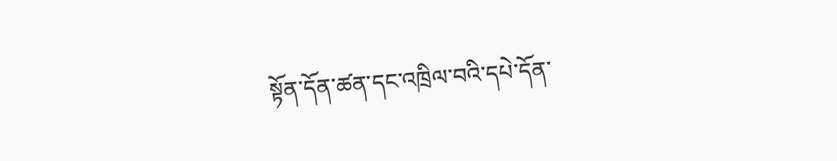སྟོན་དོན་ཚན་དང་འཁྲིལ་བའི་དཔེ་དོན་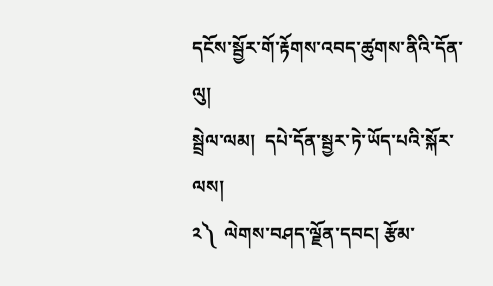དངོས་སྦྱོར་གོ་རྟོགས་འབད་ཚུགས་ནིའི་དོན་ལུ།
སྦྲེལ་ལམ།  དཔེ་དོན་སྦྱར་ཏེ་ཡོད་པའི་སྐོར་ལས།
༢༽  ལེགས་བཤད་ལྗོན་དབང། རྩོམ་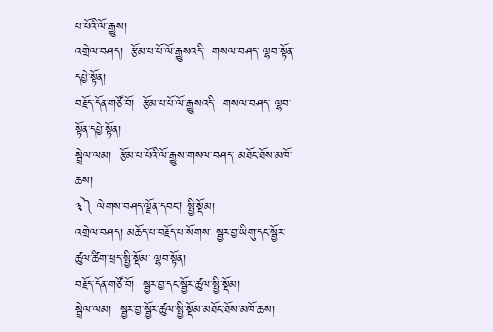པ་པོའི་ལོ་རྒྱུས།
འགྲེལ་བཤད།  རྩོམ་པ་པོ་ལོ་རྒྱུསའདི་  གསལ་བཤད་ ལྷབ་སྟོན་དཔྱེ་སྟོན།
བརྗོད་དོན་གཙོ་བོ།  རྩོམ་པ་པོ་ལོ་རྒྱུསའདི་  གསལ་བཤད་ ལྷབ་སྟོན་དཔྱེ་སྟོན།
སྦྲེལ་ལམ།  རྩོམ་པ་པོའི་ལོ་རྒྱུས་གསལ་བཤད་ མཐོང་ཐོས་མཁོ་ཆས།
༣༽ ལེགས་བཤད་ལྗོན་དབང། སྤྱི་སྡོམ།
འགྲེལ་བཤད། མཆོད་པ་བརྗོད་པ་སོགས་ སྦྱར་བྱ་ཡིགུ་དང་སྦྱོར་ཚུལ་ཚིག་ཕྲད་སྤྱི་སྡོམ་ ལྷབ་སྟོན།
བརྗོད་དོན་གཙོ་བོ།  སྦྱར་བྱ་དང་སྦྱོར་ཚུལ་སྤྱི་སྡོམ།
སྦྲེལ་ལམ།  སྦྱར་བྱ་སྦྱོར་ཚུལ་སྤྱི་སྡོམ་མཐོང་ཐོས་མཁོ་ཆས།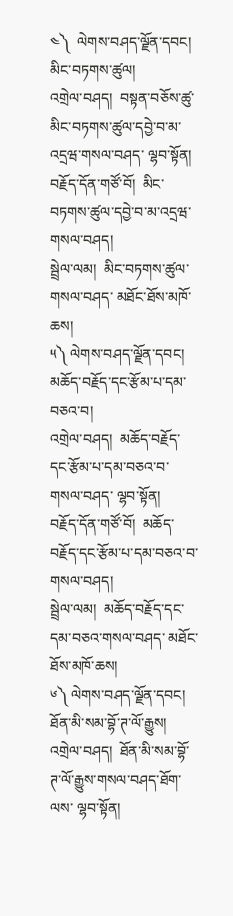༤༽  ལེགས་བཤད་ལྗོན་དབང། མིང་བཏགས་ཚུལ།
འགྲེལ་བཤད།  བསྟན་བཅོས་ཚུ་ མིང་བཏགས་ཚུལ་དབྱེ་བ་མ་འདྲཝ་གསལ་བཤད་ ལྷབ་སྟོན།
བརྗོད་དོན་གཙོ་བོ།  མིང་བཏགས་ཚུལ་དབྱེ་བ་མ་འདྲཝ་གསལ་བཤད།
སྦྲེལ་ལམ།  མིང་བཏགས་ཚུལ་གསལ་བཤད་ མཐོང་ཐོས་མཁོ་ཆས།
༥༽ ལེགས་བཤད་ལྗོན་དབང། མཆོད་བརྗོད་དང་རྩོམ་པ་དམ་བཅའ་བ།
འགྲེལ་བཤད།  མཆོད་བརྗོད་དང་རྩོམ་པ་དམ་བཅའ་བ་གསལ་བཤད་ ལྷབ་སྟོན།
བརྗོད་དོན་གཙོ་བོ།  མཆོད་བརྗོད་དང་རྩོམ་པ་དམ་བཅའ་བ་གསལ་བཤད།
སྦྲེལ་ལམ།  མཆོད་བརྗོད་དང་དམ་བཅའ་གསལ་བཤད་ མཐོང་ཐོས་མཁོ་ཆས།
༦༽ ལེགས་བཤད་ལྗོན་དབང། ཐོན་མི་སམ་བྷོ་ཊ་ལོ་རྒྱུས།
འགྲེལ་བཤད།  ཐོན་མི་སམ་བྷོ་ཊ་ལོ་རྒྱུས་གསལ་བཤད་ཐོག་ལས་ ལྷབ་སྟོན།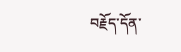བརྗོད་དོན་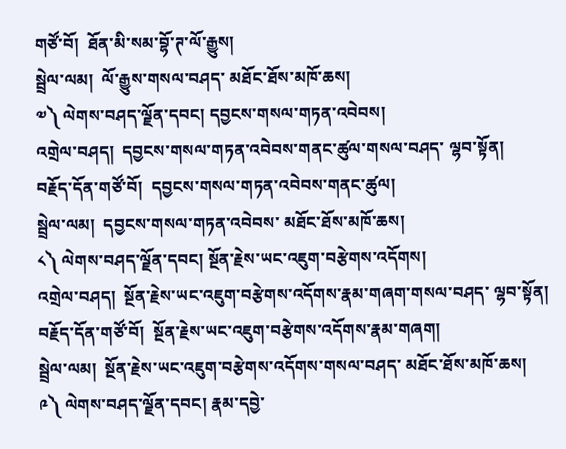གཙོ་བོ།  ཐོན་མི་སམ་བྷོ་ཊ་ལོ་རྒྱུས།
སྦྲེལ་ལམ།  ལོ་རྒྱུས་གསལ་བཤད་ མཐོང་ཐོས་མཁོ་ཆས།
༧༽ ལེགས་བཤད་ལྗོན་དབང། དབྱངས་གསལ་གཏན་འབེབས།
འགྲེལ་བཤད།  དབྱངས་གསལ་གཏན་འབེབས་གནང་ཚུལ་གསལ་བཤད་ ལྷབ་སྟོན།
བརྗོད་དོན་གཙོ་བོ།  དབྱངས་གསལ་གཏན་འབེབས་གནང་ཚུལ།
སྦྲེལ་ལམ།  དབྱངས་གསལ་གཏན་འབེབས་ མཐོང་ཐོས་མཁོ་ཆས།
༨༽ ལེགས་བཤད་ལྗོན་དབང། སྔོན་རྗེས་ཡང་འཇུག་བརྩེགས་འདོགས།
འགྲེལ་བཤད།  སྔོན་རྗེས་ཡང་འཇུག་བརྩེགས་འདོགས་རྣམ་གཞག་གསལ་བཤད་ ལྷབ་སྟོན།
བརྗོད་དོན་གཙོ་བོ།  སྔོན་རྗེས་ཡང་འཇུག་བརྩེགས་འདོགས་རྣམ་གཞག།
སྦྲེལ་ལམ།  སྔོན་རྗེས་ཡང་འཇུག་བརྩེགས་འདོགས་གསལ་བཤད་ མཐོང་ཐོས་མཁོ་ཆས།
༩༽ ལེགས་བཤད་ལྗོན་དབང། རྣམ་དབྱེ་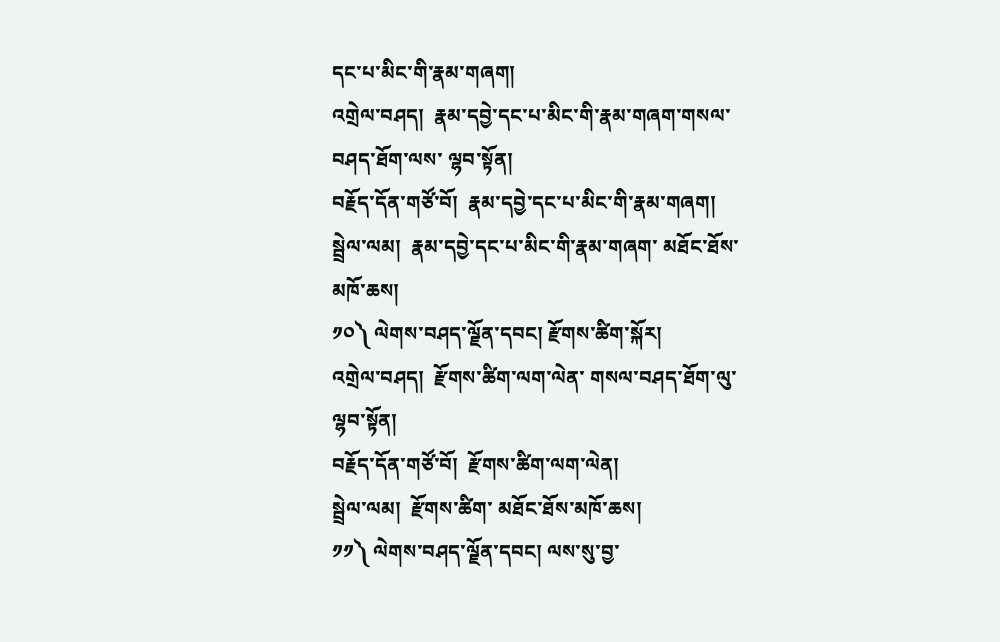དང་པ་མིང་གི་རྣམ་གཞག།
འགྲེལ་བཤད།  རྣམ་དབྱེ་དང་པ་མིང་གི་རྣམ་གཞག་གསལ་བཤད་ཐོག་ལས་ ལྷབ་སྟོན།
བརྗོད་དོན་གཙོ་བོ།  རྣམ་དབྱེ་དང་པ་མིང་གི་རྣམ་གཞག།
སྦྲེལ་ལམ།  རྣམ་དབྱེ་དང་པ་མིང་གི་རྣམ་གཞག་ མཐོང་ཐོས་མཁོ་ཆས།
༡༠༽ ལེགས་བཤད་ལྗོན་དབང། རྫོགས་ཚིག་སྐོར།
འགྲེལ་བཤད།  རྫོགས་ཚིག་ལག་ལེན་ གསལ་བཤད་ཐོག་ལུ་ ལྷབ་སྟོན།
བརྗོད་དོན་གཙོ་བོ།  རྫོགས་ཚིག་ལག་ལེན།
སྦྲེལ་ལམ།  རྫོགས་ཚིག་ མཐོང་ཐོས་མཁོ་ཆས།
༡༡༽ ལེགས་བཤད་ལྗོན་དབང། ལས་སུ་བྱ་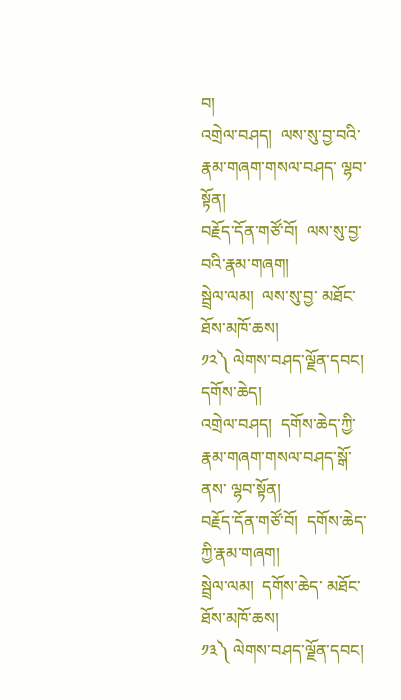བ།
འགྲེལ་བཤད།  ལས་སུ་བྱ་བའི་རྣམ་གཞག་གསལ་བཤད་ ལྷབ་སྟོན།
བརྗོད་དོན་གཙོ་བོ།  ལས་སུ་བྱ་བའི་རྣམ་གཞག།
སྦྲེལ་ལམ།  ལས་སུ་བྱ་ མཐོང་ཐོས་མཁོ་ཆས།
༡༢༽ ལེགས་བཤད་ལྗོན་དབང། དགོས་ཆེད།
འགྲེལ་བཤད།  དགོས་ཆེད་ཀྱི་རྣམ་གཞག་གསལ་བཤད་སྒོ་ནས་ ལྷབ་སྟོན།
བརྗོད་དོན་གཙོ་བོ།  དགོས་ཆེད་ཀྱི་རྣམ་གཞག།
སྦྲེལ་ལམ།  དགོས་ཆེད་ མཐོང་ཐོས་མཁོ་ཆས།
༡༣༽ ལེགས་བཤད་ལྗོན་དབང།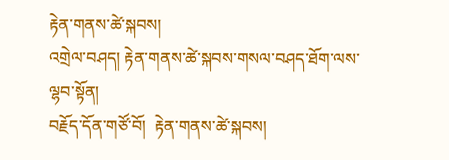རྟེན་གནས་ཚེ་སྐབས།
འགྲེལ་བཤད། རྟེན་གནས་ཚེ་སྐབས་གསལ་བཤད་ཐོག་ལས་ ལྷབ་སྟོན།
བརྗོད་དོན་གཙོ་བོ།  རྟེན་གནས་ཚེ་སྐབས།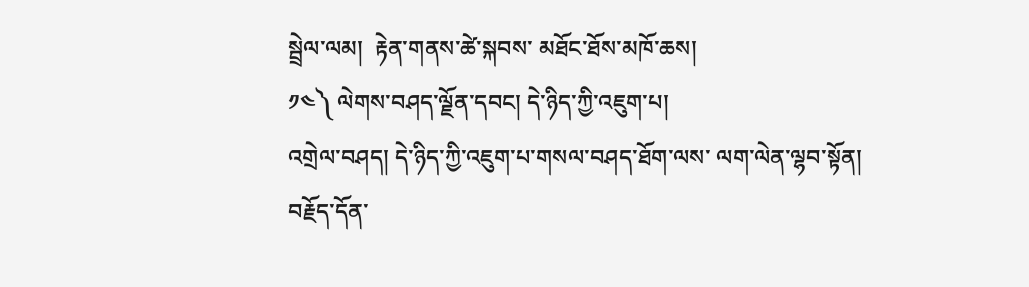སྦྲེལ་ལམ།  རྟེན་གནས་ཚེ་སྐབས་ མཐོང་ཐོས་མཁོ་ཆས།
༡༤༽ ལེགས་བཤད་ལྗོན་དབང། དེ་ཉིད་ཀྱི་འཇུག་པ།
འགྲེལ་བཤད། དེ་ཉིད་ཀྱི་འཇུག་པ་གསལ་བཤད་ཐོག་ལས་ ལག་ལེན་ལྷབ་སྟོན།
བརྗོད་དོན་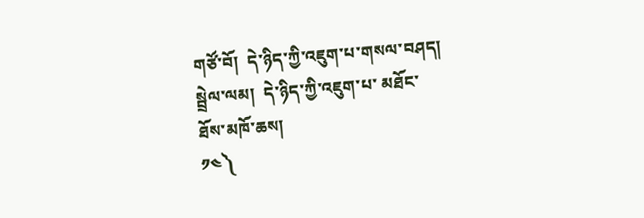གཙོ་བོ།  དེ་ཉིད་ཀྱི་འཇུག་པ་གསལ་བཤད།
སྦྲེལ་ལམ།  དེ་ཉིད་ཀྱི་འཇུག་པ་ མཐོང་ཐོས་མཁོ་ཆས།
༡༤༽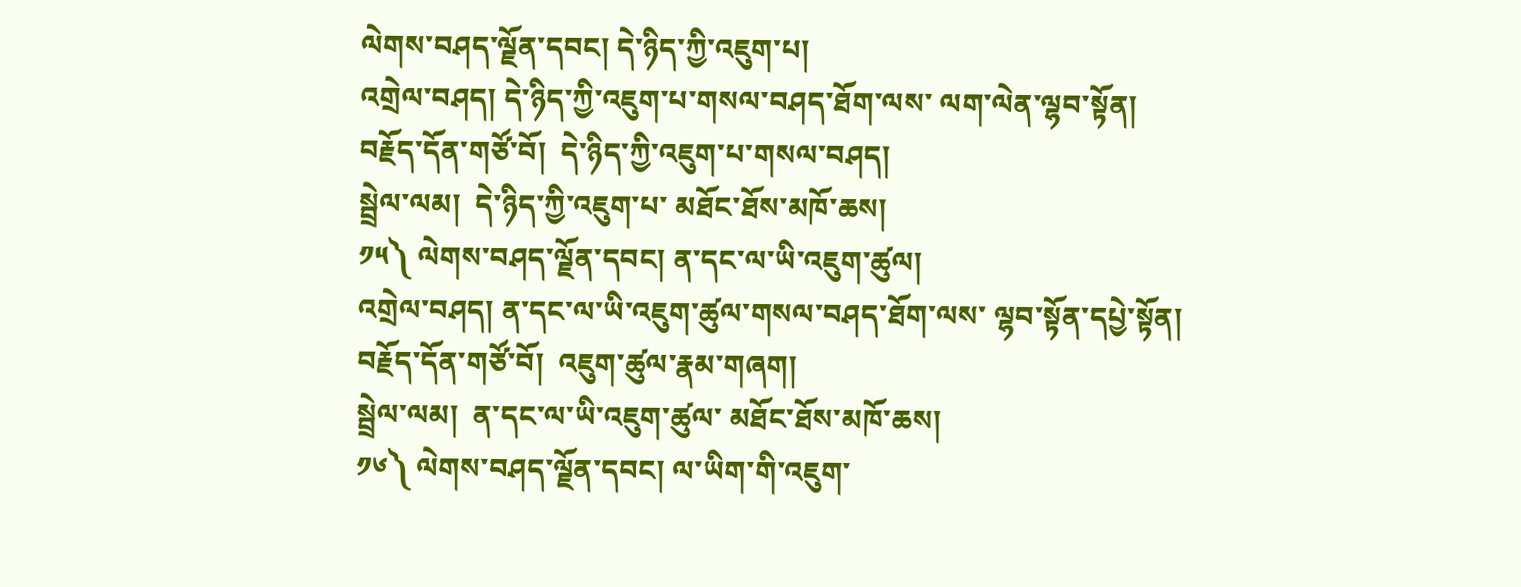ལེགས་བཤད་ལྗོན་དབང། དེ་ཉིད་ཀྱི་འཇུག་པ།
འགྲེལ་བཤད། དེ་ཉིད་ཀྱི་འཇུག་པ་གསལ་བཤད་ཐོག་ལས་ ལག་ལེན་ལྷབ་སྟོན།
བརྗོད་དོན་གཙོ་བོ།  དེ་ཉིད་ཀྱི་འཇུག་པ་གསལ་བཤད།
སྦྲེལ་ལམ།  དེ་ཉིད་ཀྱི་འཇུག་པ་ མཐོང་ཐོས་མཁོ་ཆས།
༡༥༽ ལེགས་བཤད་ལྗོན་དབང། ན་དང་ལ་ཡི་འཇུག་ཚུལ།
འགྲེལ་བཤད། ན་དང་ལ་ཡི་འཇུག་ཚུལ་གསལ་བཤད་ཐོག་ལས་ ལྷབ་སྟོན་དཔྱེ་སྟོན།
བརྗོད་དོན་གཙོ་བོ།  འཇུག་ཚུལ་རྣམ་གཞག།
སྦྲེལ་ལམ།  ན་དང་ལ་ཡི་འཇུག་ཚུལ་ མཐོང་ཐོས་མཁོ་ཆས།
༡༦༽ ལེགས་བཤད་ལྗོན་དབང། ལ་ཡིག་གི་འཇུག་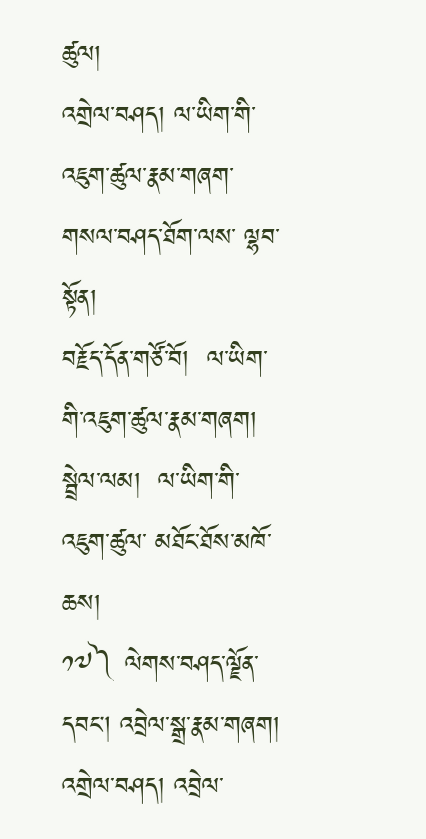ཚུལ།
འགྲེལ་བཤད། ལ་ཡིག་གི་འཇུག་ཚུལ་རྣམ་གཞག་ གསལ་བཤད་ཐོག་ལས་ ལྷབ་སྟོན།
བརྗོད་དོན་གཙོ་བོ།  ལ་ཡིག་གི་འཇུག་ཚུལ་རྣམ་གཞག།
སྦྲེལ་ལམ།  ལ་ཡིག་གི་འཇུག་ཚུལ་ མཐོང་ཐོས་མཁོ་ཆས།
༡༧༽ ལེགས་བཤད་ལྗོན་དབང། འབྲེལ་སྒྲ་རྣམ་གཞག།
འགྲེལ་བཤད། འབྲེལ་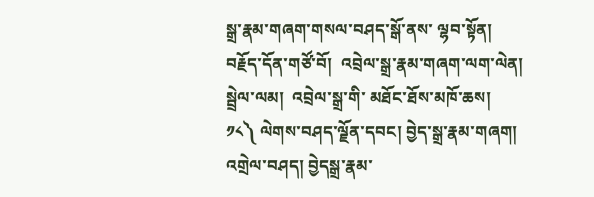སྒྲ་རྣམ་གཞག་གསལ་བཤད་སྒོ་ནས་ ལྷབ་སྟོན།
བརྗོད་དོན་གཙོ་བོ།  འབྲེལ་སྒྲ་རྣམ་གཞག་ལག་ལེན།
སྦྲེལ་ལམ།  འབྲེལ་སྒྲ་གི་ མཐོང་ཐོས་མཁོ་ཆས།
༡༨༽ ལེགས་བཤད་ལྗོན་དབང། བྱེད་སྒྲ་རྣམ་གཞག།
འགྲེལ་བཤད། བྱེདསྒྲ་རྣམ་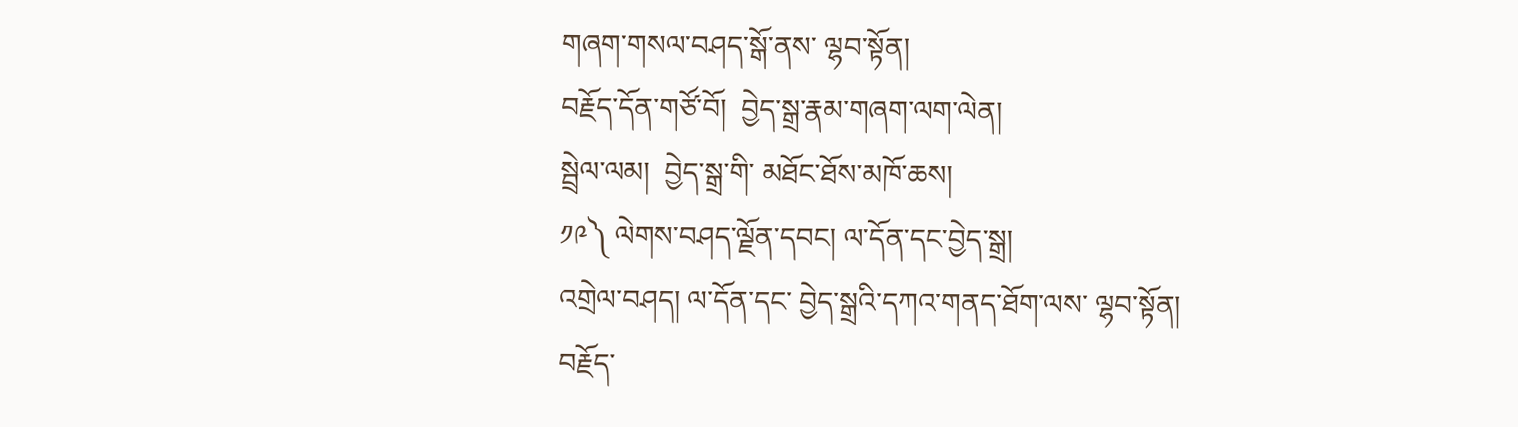གཞག་གསལ་བཤད་སྒོ་ནས་ ལྷབ་སྟོན།
བརྗོད་དོན་གཙོ་བོ།  བྱེད་སྒྲ་རྣམ་གཞག་ལག་ལེན།
སྦྲེལ་ལམ།  བྱེད་སྒྲ་གི་ མཐོང་ཐོས་མཁོ་ཆས།
༡༩༽ ལེགས་བཤད་ལྗོན་དབང། ལ་དོན་དང་བྱེད་སྒྲ།
འགྲེལ་བཤད། ལ་དོན་དང་ བྱེད་སྒྲའི་དཀའ་གནད་ཐོག་ལས་ ལྷབ་སྟོན།
བརྗོད་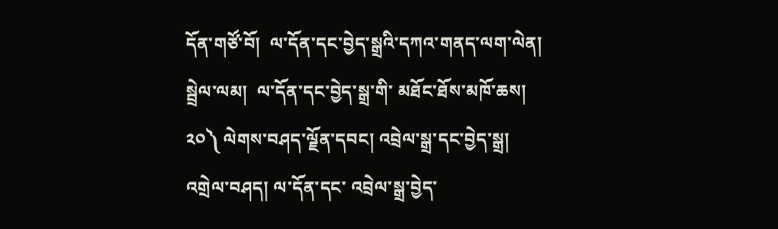དོན་གཙོ་བོ།  ལ་དོན་དང་བྱེད་སྒྲའི་དཀའ་གནད་ལག་ལེན།
སྦྲེལ་ལམ།  ལ་དོན་དང་བྱེད་སྒྲ་གི་ མཐོང་ཐོས་མཁོ་ཆས།
༢༠༽ ལེགས་བཤད་ལྗོན་དབང། འབྲེལ་སྒྲ་དང་བྱེད་སྒྲ།
འགྲེལ་བཤད། ལ་དོན་དང་ འབྲེལ་སྒྲ་བྱེད་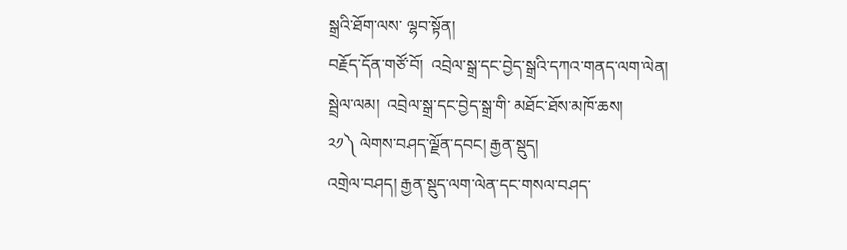སྒྲའི་ཐོག་ལས་ ལྷབ་སྟོན།
བརྗོད་དོན་གཙོ་བོ།  འབྲེལ་སྒྲ་དང་བྱེད་སྒྲའི་དཀའ་གནད་ལག་ལེན།
སྦྲེལ་ལམ།  འབྲེལ་སྒྲ་དང་བྱེད་སྒྲ་གི་ མཐོང་ཐོས་མཁོ་ཆས།
༢༡༽ ལེགས་བཤད་ལྗོན་དབང། རྒྱན་སྡུད།
འགྲེལ་བཤད། རྒྱན་སྡུད་ལག་ལེན་དང་གསལ་བཤད་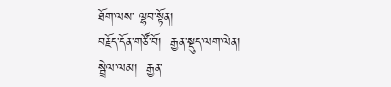ཐོག་ལས་ ལྷབ་སྟོན།
བརྗོད་དོན་གཙོ་བོ།  རྒྱན་སྡུད་ལག་ལེན།
སྦྲེལ་ལམ།  རྒྱན་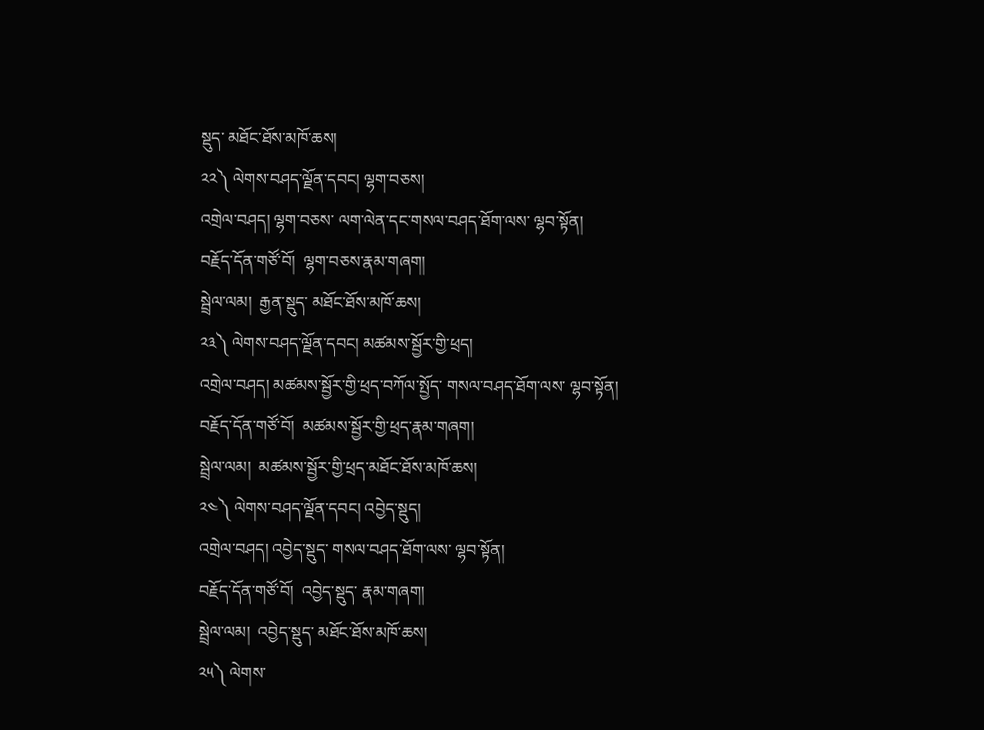སྡུད་ མཐོང་ཐོས་མཁོ་ཆས།
༢༢༽ ལེགས་བཤད་ལྗོན་དབང། ལྷག་བཅས།
འགྲེལ་བཤད། ལྷག་བཅས་ ལག་ལེན་དང་གསལ་བཤད་ཐོག་ལས་ ལྷབ་སྟོན།
བརྗོད་དོན་གཙོ་བོ།  ལྷག་བཅས་རྣམ་གཞག།
སྦྲེལ་ལམ།  རྒྱན་སྡུད་ མཐོང་ཐོས་མཁོ་ཆས།
༢༣༽ ལེགས་བཤད་ལྗོན་དབང། མཚམས་སྦྱོར་གྱི་ཕྲད།
འགྲེལ་བཤད། མཚམས་སྦྱོར་གྱི་ཕྲད་བཀོལ་སྤྱོད་ གསལ་བཤད་ཐོག་ལས་ ལྷབ་སྟོན།
བརྗོད་དོན་གཙོ་བོ།  མཚམས་སྦྱོར་གྱི་ཕྲད་རྣམ་གཞག།
སྦྲེལ་ལམ།  མཚམས་སྦྱོར་གྱི་ཕྲད་མཐོང་ཐོས་མཁོ་ཆས།
༢༤༽ ལེགས་བཤད་ལྗོན་དབང། འབྱེད་སྡུད།
འགྲེལ་བཤད། འབྱེད་སྡུད་ གསལ་བཤད་ཐོག་ལས་ ལྷབ་སྟོན།
བརྗོད་དོན་གཙོ་བོ།  འབྱེད་སྡུད་ རྣམ་གཞག།
སྦྲེལ་ལམ།  འབྱེད་སྡུད་ མཐོང་ཐོས་མཁོ་ཆས།
༢༥༽ ལེགས་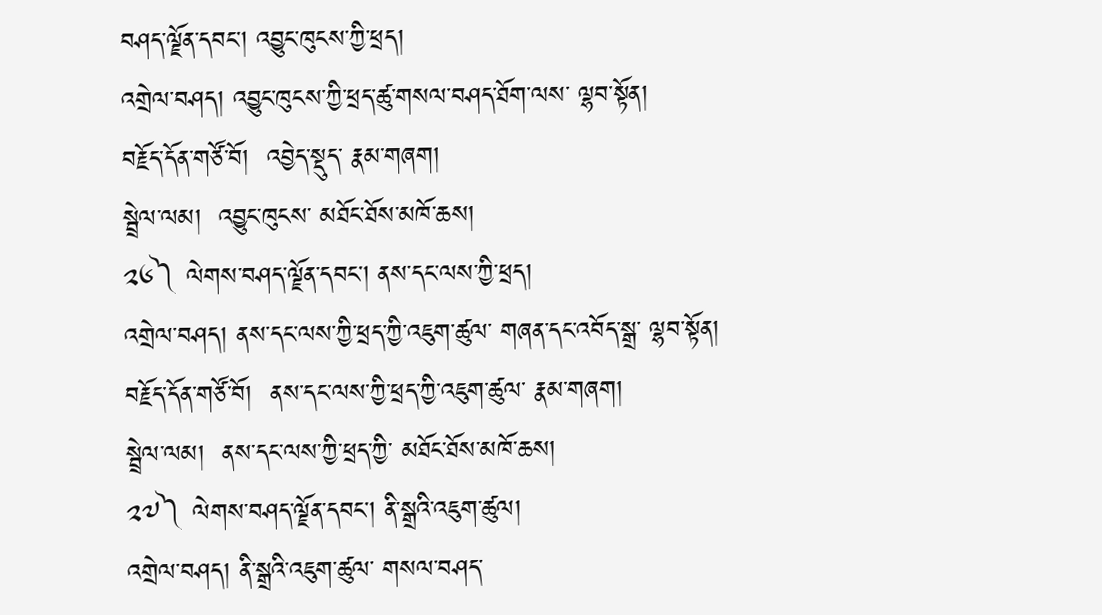བཤད་ལྗོན་དབང། འབྱུང་ཁུངས་ཀྱི་ཕྲད།
འགྲེལ་བཤད། འབྱུང་ཁུངས་ཀྱི་ཕྲད་ཚུ་གསལ་བཤད་ཐོག་ལས་ ལྷབ་སྟོན།
བརྗོད་དོན་གཙོ་བོ།  འབྱེད་སྡུད་ རྣམ་གཞག།
སྦྲེལ་ལམ།  འབྱུང་ཁུངས་ མཐོང་ཐོས་མཁོ་ཆས།
༢༦༽ ལེགས་བཤད་ལྗོན་དབང། ནས་དང་ལས་ཀྱི་ཕྲད།
འགྲེལ་བཤད། ནས་དང་ལས་ཀྱི་ཕྲད་ཀྱི་འཇུག་ཚུལ་ གཞན་དང་འབོད་སྒྲ་ ལྷབ་སྟོན།
བརྗོད་དོན་གཙོ་བོ།  ནས་དང་ལས་ཀྱི་ཕྲད་ཀྱི་འཇུག་ཚུལ་ རྣམ་གཞག།
སྦྲེལ་ལམ།  ནས་དང་ལས་ཀྱི་ཕྲད་ཀྱི་ མཐོང་ཐོས་མཁོ་ཆས།
༢༧༽ ལེགས་བཤད་ལྗོན་དབང། ནི་སྒྲའི་འཇུག་ཚུལ།
འགྲེལ་བཤད། ནི་སྒྲའི་འཇུག་ཚུལ་ གསལ་བཤད་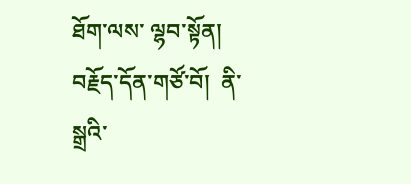ཐོག་ལས་ ལྷབ་སྟོན།
བརྗོད་དོན་གཙོ་བོ།  ནི་སྒྲའི་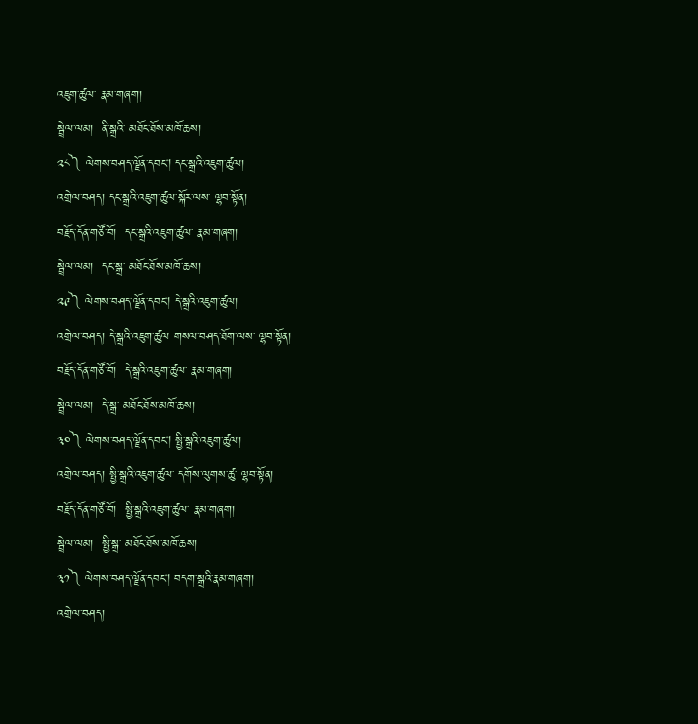འཇུག་ཚུལ་ རྣམ་གཞག།
སྦྲེལ་ལམ།  ནི་སྒྲའི་ མཐོང་ཐོས་མཁོ་ཆས།
༢༨༽ ལེགས་བཤད་ལྗོན་དབང། དང་སྒྲའི་འཇུག་ཚུལ།
འགྲེལ་བཤད། དང་སྒྲའི་འཇུག་ཚུལ་སྐོར་ལས་ ལྷབ་སྟོན།
བརྗོད་དོན་གཙོ་བོ།  དང་སྒྲའི་འཇུག་ཚུལ་ རྣམ་གཞག།
སྦྲེལ་ལམ།  དང་སྒྲ་ མཐོང་ཐོས་མཁོ་ཆས།
༢༩༽ ལེགས་བཤད་ལྗོན་དབང། དེ་སྒྲའི་འཇུག་ཚུལ།
འགྲེལ་བཤད། དེ་སྒྲའི་འཇུག་ཚུལ གསལ་བཤད་ཐོག་ལས་ ལྷབ་སྟོན།
བརྗོད་དོན་གཙོ་བོ།  དེ་སྒྲའི་འཇུག་ཚུལ་ རྣམ་གཞག།
སྦྲེལ་ལམ།  དེ་སྒྲ་ མཐོང་ཐོས་མཁོ་ཆས།
༣༠༽ ལེགས་བཤད་ལྗོན་དབང། སྤྱི་སྒྲའི་འཇུག་ཚུལ།
འགྲེལ་བཤད། སྤྱི་སྒྲའི་འཇུག་ཚུལ་ དགོས་ལུགས་ཚུ་ ལྷབ་སྟོན།
བརྗོད་དོན་གཙོ་བོ།  སྤྱི་སྒྲའི་འཇུག་ཚུལ་ རྣམ་གཞག།
སྦྲེལ་ལམ།  སྤྱི་སྒྲ་ མཐོང་ཐོས་མཁོ་ཆས།
༣༡༽ ལེགས་བཤད་ལྗོན་དབང། བདག་སྒྲའི་རྣམ་གཞག།
འགྲེལ་བཤད།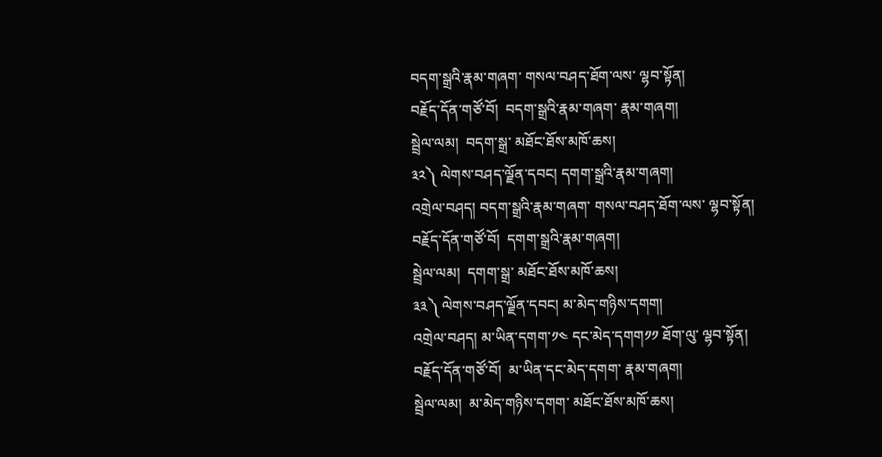བདག་སྒྲའི་རྣམ་གཞག་ གསལ་བཤད་ཐོག་ལས་ ལྷབ་སྟོན།
བརྗོད་དོན་གཙོ་བོ།  བདག་སྒྲའི་རྣམ་གཞག་ རྣམ་གཞག།
སྦྲེལ་ལམ།  བདག་སྒྲ་ མཐོང་ཐོས་མཁོ་ཆས།
༣༢༽ ལེགས་བཤད་ལྗོན་དབང། དགག་སྒྲའི་རྣམ་གཞག།
འགྲེལ་བཤད། བདག་སྒྲའི་རྣམ་གཞག་ གསལ་བཤད་ཐོག་ལས་ ལྷབ་སྟོན།
བརྗོད་དོན་གཙོ་བོ།  དགག་སྒྲའི་རྣམ་གཞག།
སྦྲེལ་ལམ།  དགག་སྒྲ་ མཐོང་ཐོས་མཁོ་ཆས།
༣༣༽ ལེགས་བཤད་ལྗོན་དབང། མ་མེད་གཉིས་དགག།
འགྲེལ་བཤད། མ་ཡིན་དགག་༡༤ དང་མེད་དགག༡༡ ཐོག་ལུ་ ལྷབ་སྟོན།
བརྗོད་དོན་གཙོ་བོ།  མ་ཡིན་དང་མེད་དགག་ རྣམ་གཞག།
སྦྲེལ་ལམ།  མ་མེད་གཉིས་དགག་ མཐོང་ཐོས་མཁོ་ཆས།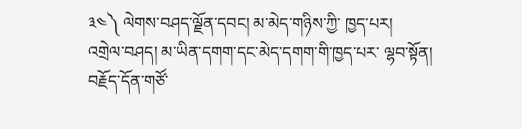༣༤༽ ལེགས་བཤད་ལྗོན་དབང། མ་མེད་གཉིས་ཀྱི་ ཁྱད་པར།
འགྲེལ་བཤད། མ་ཡིན་དགག་དང་མེད་དགག་གི་ཁྱད་པར་ ལྷབ་སྟོན།
བརྗོད་དོན་གཙོ་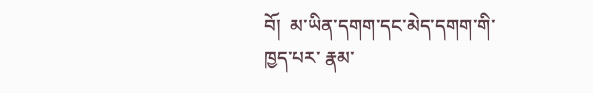བོ།  མ་ཡིན་དགག་དང་མེད་དགག་གི་ཁྱད་པར་ རྣམ་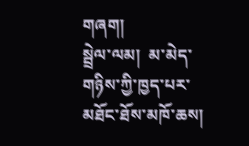གཞག།
སྦྲེལ་ལམ།  མ་མེད་གཉིས་ཀྱི་ཁྱད་པར་ མཐོང་ཐོས་མཁོ་ཆས།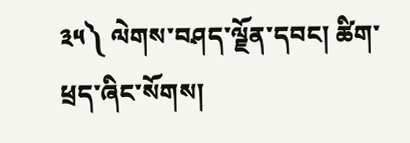༣༥༽ ལེགས་བཤད་ལྗོན་དབང། ཚིག་ཕྲད་ཞིང་སོགས།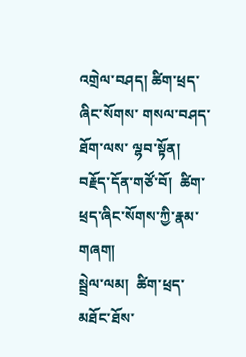འགྲེལ་བཤད། ཚིག་ཕྲད་ཞིང་སོགས་ གསལ་བཤད་ཐོག་ལས་ ལྷབ་སྟོན།
བརྗོད་དོན་གཙོ་བོ།  ཚིག་ཕྲད་ཞིང་སོགས་ཀྱི་རྣམ་གཞག།
སྦྲེལ་ལམ།  ཚིག་ཕྲད་ མཐོང་ཐོས་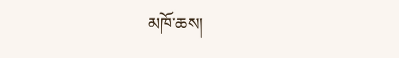མཁོ་ཆས།